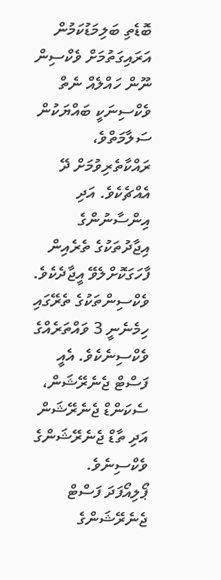ބޮޑެތި ބަލިމަޑުކަމުން އަރައިގަތުމަށް ވެކްސިން ނޫން ހައްލެއް ނެތް
ވެކްސިނަކީ ބައްޔަކުން ސަލާމަތްވެ، ރައްކާތެރިވުމަށް ދޭ އެއްޗެކެވެ. އަދި އިންސާނުންގެ އިޖާދުތަކުގެ ތެރެއިން ފާހަގަކޮށްލެވޭ އީޖާދެކެވެ. ވެކްސިންތަކުގެ ތެރޭގައި ހިމެނެނީ 3 ވައްތަރެއްގެ ވެކްސިނެކެވެ. އެއީ ފަސްޓް ޖެނެރޭޝަން، ސެކަންޑް ޖެނެރޭޝަން އަދި ތާޑް ޖެނެރޭޝަންގެ ވެކްސިނެވެ.
ޕޯލިއޯފަދަ ފަސްޓް ޖެނެރޭޝަންގެ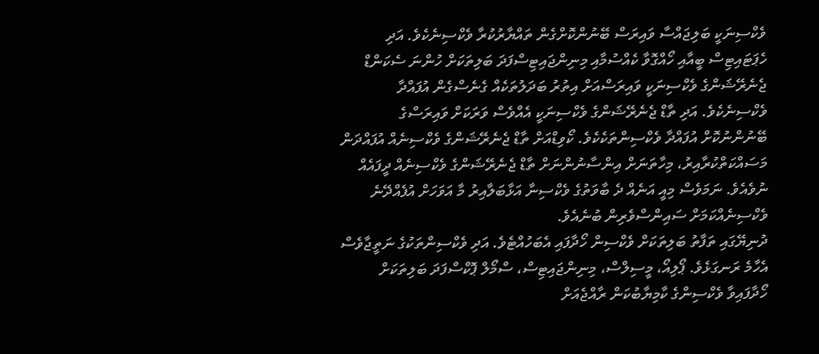ވެކްސިނަކީ ބަލިޖައްސާ ވައިރަސް ބޭނުންކޮށްގެން ތައްޔާރުކުރާ ވެކްސިނެކެވެ. އަދި ހެޕަޓައިޓިސް ބީއާއި ހޯއްގޮވާ ކެއްސުމާއި މިނިންޖައިޓިސްފަދަ ބަލިތަކަށް ހުންނަ ސެކަންޑް ޖެނެރޭޝަންގެ ވެކްސިނަކީ ވައިރަސްއަށް އިތުރު ބަދަލުތަކެއް ގެނެސްގެން އުފައްދާ ވެކްސިނެކެވެ. އަދި ތާޑް ޖެނެރޭޝަންގެ ވެކްސިނަކީ އެއްވެސް ވަރަކަށް ވައިރަސްގެ ބޭނުންނުކޮށް އުފައްދާ ވެކްސިންތަކެކެވެ. ކޯވިޑްއަށް ތާޑް ޖެނެރޭޝަންގެ ވެކްސިނެއް އުފައްދަން މަސައްކަތްކުރާއިރު، މިހާތަނަށް އިންސާނުންނަށް ތާޑް ޖެނެރޭޝަންގެ ވެކްސިނެއް ދީފައެއް ނުވެއެވެ. ނަމަވެސް މިއީ އަނެއް ދެ ބާވަތުގެ ވެކްސިނާ އަޅާބަލާއިރު މާ އަވަހަށް އުފެއްދޭނެ ވެކްސިނެއްކަމަށް ސައިންސްވެރިން ބުނެއެވެ.
ދުނިޔޭގައި ތަފާތު ބަލިތަކަށް ވެކްސިން ހޯދާފައި އެބަހުއްޓެވެ. އަދި ވެކްސިންތަކުގެ ނަތީޖާވެސް އެހާމެ ރަނގަޅެވެ. ޕޯލިއޯ، މީސިލްސް، މިނިންޖައިޓިސް، ސްމޯލް ޕޮކްސްފަދަ ބަލިތަކަށް ހޯދާފައިވާ ވެކްސިންގެ ކާމިޔާބުކަން ރާއްޖެއަށް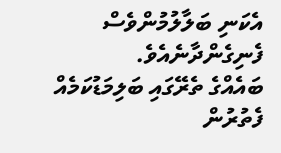އެކަނި ބަލާލުމުންވެސް ފެނިގެންދާނެއެވެ.
ބައެއްގެ ތެރޭގައި ބަލިމަޑުކަމެއް ފެތުރުން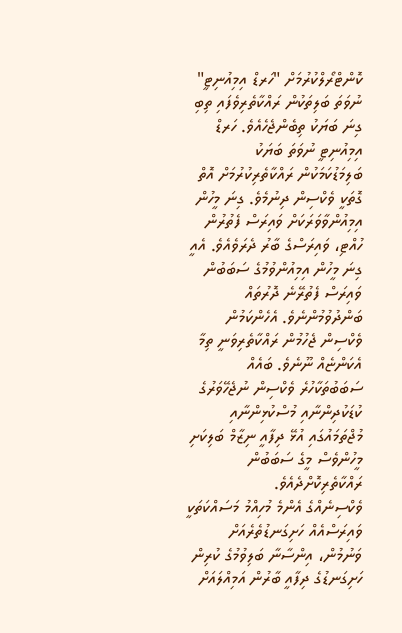ކޮންޓްރޯލްކުރުމަށް "ހަރޑް އިމިއުނިޓީ" ނުވަތަ ބަލިތަކުން ރައްކާތެރިވެފައި ތިބި ގިނަ ބަޔަކު ތިބެންޖެހެއެވެ. ހަރޑް އިމިއުނިޓީ ނުވަތަ ބަޔަކު ބަލިމަޑުކަމަކުން ރައްކާތެރިކުރުމަށް އޮތް ގޮތަކީ ވެކްސިން ދިނުމެވެ. ގިނަ މީހުން އިމިއުންވާވަރަކަށް ވައިރަސް ފެތުރުން ހުއްޓި، ވައިރަސްގެ ބާރު ދެރަވެއެވެ. އެއީ ގިނަ މީހުން އިމިއުންވުމުގެ ސަބަބުން ވައިރަސް ފެތުރޭނެ ދޮރުތައް ބަންދުވުމުންނެވެ. އެހެންކަމުން ވެކްސިން ޖެހުމުން ރައްކާތެރިވަނީ ތިމާ އެކަންޏެއް ނޫނެވެ. ބައެއް ސަބަބުތަކާހުރެ ވެކްސިން ނުޖެހޭވަރުގެ ކުޑަކުދިންނާއި މުސްކުޅިންނާއި މުޖްތަމައުގައި އުޅޭ ދިފާއީ ނިޒާމް ބަލިކަށި މީހުންވެސް މީގެ ސަބަބުން ރައްކާތެރިކޮށްދެއެވެ.
ވެކްސިނެއްގެ އެންމެ މުހިއްމު މަސައްކަތަކީ ވައިރަސްއެއް ހަށިގަނޑުތެރެއަށް ވަނުމުން، އިންސާނާ ބަލިވުމުގެ ކުރިން ހަށިގަނޑުގެ ދިފާއީ ބާރުން އަމިއްލައަށް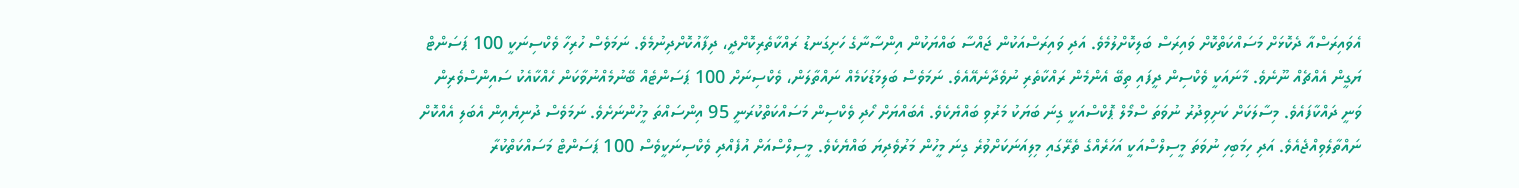އެވައިރަސްއާ ދެކޮޅަށް މަސައްކަތްކޮށް ވައިރަސް ބަލިކޮށްލުމެވެ. އަދި ވައިރަސްއަކުން ޖައްސާ ބައްޔަކުން އިންސާނާގެ ހަށިގަނޑު ރައްކާތެރިކޮށްދީ، ދިފާއުކޮށްދިނުމެވެ. ނަމަވެސް ހުރިހާ ވެކްސިނަކީ 100 ޕަސަންޓް ޔަގީން އެއްޗެއް ނޫނެވެ. މާނައަކީ ވެކްސިން ދީފައި ތިބޭ އެންމެން ރައްކާތެރި ނުވެދާނެއޭއެވެ. ނަމަވެސް ބަލިމަޑުކަމެއް ނައްތާލަން، ވެކްސިނަށް 100 ޕަސަންޓެއް ބޭނުމެއްނުވާކަން ހެއްކާއެކު ސައިންސްވެރިން ވަނީ ދައްކާފައެވެ. މިސާލަކަށް ކަށިވިދުރު ނުވަތަ ސްމޯލް ޕޮކްސްއަކީ ގިނަ ބަޔަކު މަރުވި ބައްޔެކެވެ. އެބައްޔަށް ހޯދި ވެކްސިން މަސައްކަތްކުރަނީ 95 އިންސައްތަ މީހުންނަށެވެ. ނަމަވެސް ދުނިޔެއިން އެބަލި އެއްކޮށް ނައްތާލެވިއްޖެއެވެ. އަދި ހިމަބިހި ނުވަތަ މީސިލްސްއަކީ އަހަރެއްގެ ތެރޭގައި މިލިއަނަކަށްވުރެ ގިނަ މީހުން މަރުވެދިޔަ ބައްޔެކެވެ. މީސިލްސްއަށް އުފެއްދި ވެކްސިނަކީވެސް 100 ޕަސަންޓް މަސައްކަތްކުރާ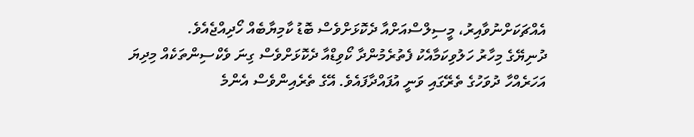އެއްޗަކަށްނުވާއިރު، މީސިލްސްއަށްއާ ދެކޮޅަށްވެސް ބޮޑު ކާމިޔާބެއް ހޯދިއްޖެއެވެ.
ދުނިޔޭގެ މިހާރު ހަލުވިކަމާއެކު ފެތުރެމުންދާ ކޯވިޑްއާ ދެކޮޅަށްވެސް ގިނަ ވެކްސިންތަކެއް މިދިޔަ އަހަރެއްހާ ދުވަހުގެ ތެރޭގައި ވަނީ އުފައްދާފައެވެ. އޭގެ ތެރެއިންވެސް އެންމެ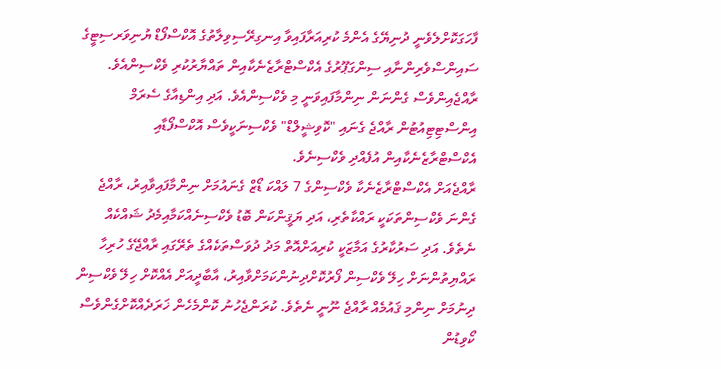ފާހަގަކޮށްލެވެނީ ދުނިޔޭގެ އެންމެ ކުރިއަރާފައިވާ އިނގިރޭސިވިލާތުގެ އޮކްސްފޯޑް ޔުނިވަރސިޓީގެ ސައިންސްވެރިންނާއި ސިންގަޕޫރުގެ އެކްސްޓްރާޒެނެކާއިން ތައްޔާރުކުރި ވެކްސިންއެވެ. ރާއްޖެއިންވެސް ގެންނަން ނިންމާފައިވަނީ މި ވެކްސިންއެވެ. އަދި އިންޑިއާގެ ސެރަމް އިންސްޓިޓިއުޓުން ރާއްޖެ ގެނައި "ކޮވިޝީލްޑް" ވެކްސިނަކީވެސް އޮކްސްފޯޑާއި އެކްސްޓްރާޒެނެކާއިން އުފެއްދި ވެކްސިނެވެ.
ރާއްޖެއަށް އެކްސްޓްރާޒެނެކާ ވެކްސިންގެ 7 ލައްކަ ޑޯޒް ގެނައުމަށް ނިންމާފައިވާއިރު، ރާއްޖެ ގެންނަ ވެކްސިންތަކަކީ ރައްކާތެރި، އަދި ޔަޤީންކަން ބޮޑު ވެކްސިނެއްކަމާއިމެދު ޝައްކެއް ނެތެވެ. އަދި ސަރުކާރުގެ އަމާޒަކީ ކުރިއަށްއޮތް މަދު ދުވަސްތަކެއްގެ ތެރޭގައި ރާއްޖޭގެ ހުރިހާ ރައްޔިތުންނަށް ހިލޭ ވެކްސިން ފޯރުކޮށްދިނުންކަމަށްވާއިރު، އާބާދީއަށް އެއްކޮށް ހިލޭ ވެކްސިން ދިނުމަށް ނިންމި ޤައުމެއް ރާއްޖެ ނޫނީ ނެތެވެ. ކުރަންޖެހުނު ކޮންމެހެން ޚަރަދެއްކޮށްގެންވެސް ކޯވިޑުން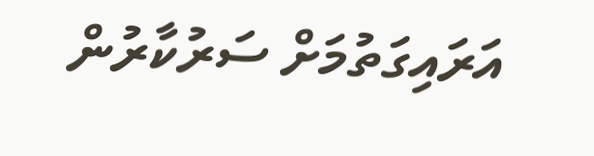އަރައިގަތުމަށް ސަރުކާރުން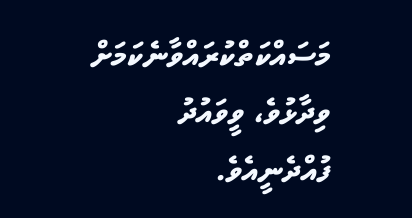މަސައްކަތްކުރައްވާނެކަމަށް ވިދާޅުވެ، ވީވައުދު ފުއްދެނީއެވެ.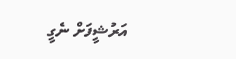އަރުޝީފަށް ނެގީ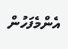އެންމެފަހުން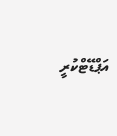އަޕްޑޭޓްކުރީ